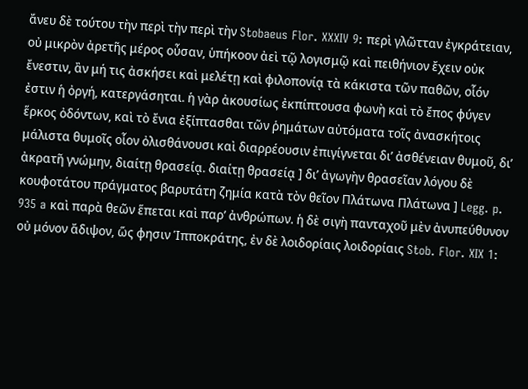ἄνευ δὲ τούτου τὴν περὶ τὴν περὶ τὴν Stobaeus Flor. XXXIV 9: περὶ γλῶτταν ἐγκράτειαν, οὐ μικρὸν ἀρετῆς μέρος οὖσαν, ὑπήκοον ἀεὶ τῷ λογισμῷ καὶ πειθήνιον ἔχειν οὐκ ἔνεστιν, ἂν μή τις ἀσκήσει καὶ μελέτῃ καὶ φιλοπονίᾳ τὰ κάκιστα τῶν παθῶν, οἷόν ἐστιν ἡ ὀργή, κατεργάσηται. ἡ γὰρ ἀκουσίως ἐκπίπτουσα φωνὴ καὶ τὸ ἔπος φύγεν ἕρκος ὀδόντων, καὶ τὸ ἔνια ἐξίπτασθαι τῶν ῥημάτων αὐτόματα τοῖς ἀνασκήτοις μάλιστα θυμοῖς οἷον ὀλισθάνουσι καὶ διαρρέουσιν ἐπιγίγνεται διʼ ἀσθένειαν θυμοῦ, διʼ ἀκρατῆ γνώμην, διαίτῃ θρασείᾳ. διαίτῃ θρασείᾳ ] δι’ ἀγωγὴν θρασεῖαν λόγου δὲ κουφοτάτου πράγματος βαρυτάτη ζημία κατὰ τὸν θεῖον Πλάτωνα Πλάτωνα ] Legg. p. 935 a καὶ παρὰ θεῶν ἕπεται καὶ παρʼ ἀνθρώπων. ἡ δὲ σιγὴ πανταχοῦ μὲν ἀνυπεύθυνον οὐ μόνον ἄδιψον, ὥς φησιν Ἱπποκράτης, ἐν δὲ λοιδορίαις λοιδορίαις Stob. Flor. XIX 1: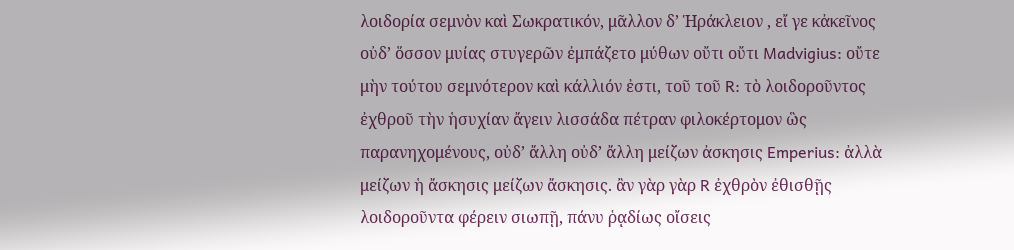λοιδορία σεμνὸν καὶ Σωκρατικόν, μᾶλλον δʼ Ἡράκλειον , εἴ γε κἀκεῖνος οὐδʼ ὅσσον μυίας στυγερῶν ἐμπάζετο μύθων οὔτι οὔτι Madvigius: οὔτε μὴν τούτου σεμνότερον καὶ κάλλιόν ἐστι, τοῦ τοῦ R: τὸ λοιδοροῦντος ἐχθροῦ τὴν ἡσυχίαν ἄγειν λισσάδα πέτραν φιλοκέρτομον ὣς παρανηχομένους, οὐδʼ ἄλλη οὐδ’ ἄλλη μείζων ἀσκησις Emperius: ἀλλὰ μείζων ἡ ἄσκησις μείζων ἄσκησις. ἂν γὰρ γὰρ R ἐχθρὸν ἐθισθῇς λοιδοροῦντα φέρειν σιωπῇ, πάνυ ῥᾳδίως οἴσεις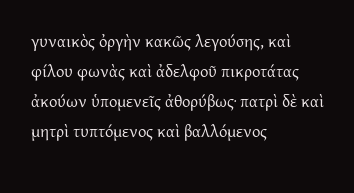γυναικὸς ὀργὴν κακῶς λεγούσης, καὶ φίλου φωνὰς καὶ ἀδελφοῦ πικροτάτας ἀκούων ὑπομενεῖς ἀθορύβως· πατρὶ δὲ καὶ μητρὶ τυπτόμενος καὶ βαλλόμενος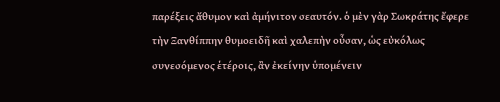παρέξεις ἄθυμον καὶ ἀμήνιτον σεαυτόν. ὁ μὲν γὰρ Σωκράτης ἔφερε τὴν Ξανθίππην θυμοειδῆ καὶ χαλεπὴν οὖσαν, ὡς εὐκόλως συνεσόμενος ἑτέροις, ἂν ἐκείνην ὑπομένειν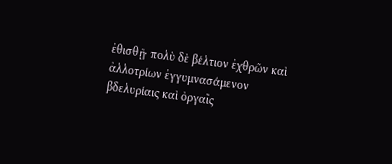ἐθισθῇ· πολὺ δὲ βέλτιον ἐχθρῶν καὶ ἀλλοτρίων ἐγγυμνασάμενον βδελυρίαις καὶ ὀργαῖς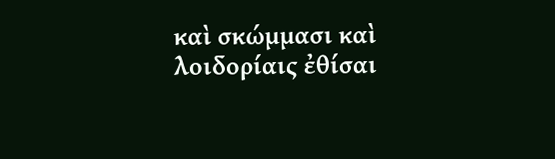καὶ σκώμμασι καὶ λοιδορίαις ἐθίσαι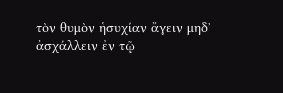τὸν θυμὸν ἡσυχίαν ἄγειν μηδʼ ἀσχάλλειν ἐν τῷ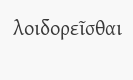λοιδορεῖσθαι